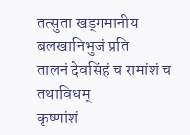तत्सुता खड्गमानीय बलखानिभुजं प्रति
तालनं देवसिंहं च रामांशं च तथाविधम्
कृष्णांशं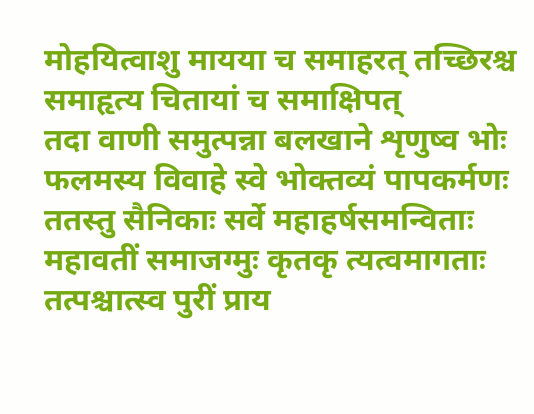मोहयित्वाशु मायया च समाहरत् तच्छिरश्च समाहृत्य चितायां च समाक्षिपत्
तदा वाणी समुत्पन्ना बलखाने शृणुष्व भोः
फलमस्य विवाहे स्वे भोक्तव्यं पापकर्मणः
ततस्तु सैनिकाः सर्वे महाहर्षसमन्विताः
महावतीं समाजग्मुः कृतकृ त्यत्वमागताः
तत्पश्चात्स्व पुरीं प्राय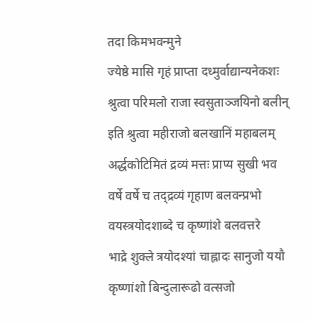तदा किमभवन्मुने
ज्येष्ठे मासि गृहं प्राप्ता दध्मुर्वाद्यान्यनेकशः
श्रुत्वा परिमलो राजा स्वसुताञ्जयिनो बलीन्
इति श्रुत्वा महीराजो बलखानिं महाबलम्
अर्द्धकोटिमितं द्रव्यं मत्तः प्राप्य सुखी भव
वर्षे वर्षे च तद्द्रव्यं गृहाण बलवन्प्रभो
वयस्त्रयोदशाब्दे च कृष्णांशे बलवत्तरे
भाद्रे शुक्ले त्रयोदश्यां चाह्लादः सानुजो ययौ
कृष्णांशो बिन्दुलारूढो वत्सजो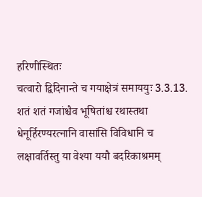हरिणीस्थितः
चत्वारो द्विदिनान्ते च गयाक्षेत्रं समाययुः 3.3.13.
शतं शतं गजांश्चैव भूषितांश्च रथास्तथा
धेनूर्हिरण्यरत्नानि वासांसि विविधानि च
लक्षावर्तिस्तु या वेश्या ययौ बदरिकाश्रमम्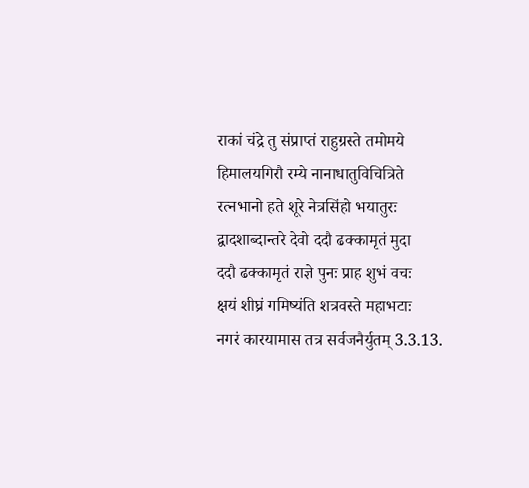राकां चंद्रे तु संप्राप्तं राहुग्रस्ते तमोमये
हिमालयगिरौ रम्ये नानाधातुविचित्रिते
रत्नभानो हते शूरे नेत्रसिंहो भयातुरः
द्वादशाब्दान्तरे देवो ददौ ढक्कामृतं मुदा
ददौ ढक्कामृतं राज्ञे पुनः प्राह शुभं वचः
क्षयं शीघ्रं गमिष्यंति शत्रवस्ते महाभटाः
नगरं कारयामास तत्र सर्वजनैर्युतम् 3.3.13.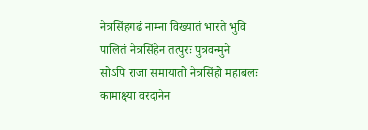नेत्रसिंहगढं नाम्ना विख्यातं भारते भुवि
पालितं नेत्रसिंहेन तत्पुरः पुत्रवन्मुने
सोऽपि राजा समायातो नेत्रसिंहो महाबलः कामाक्ष्या वरदानेन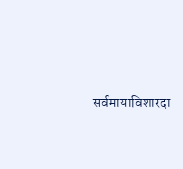सर्वमायाविशारदा